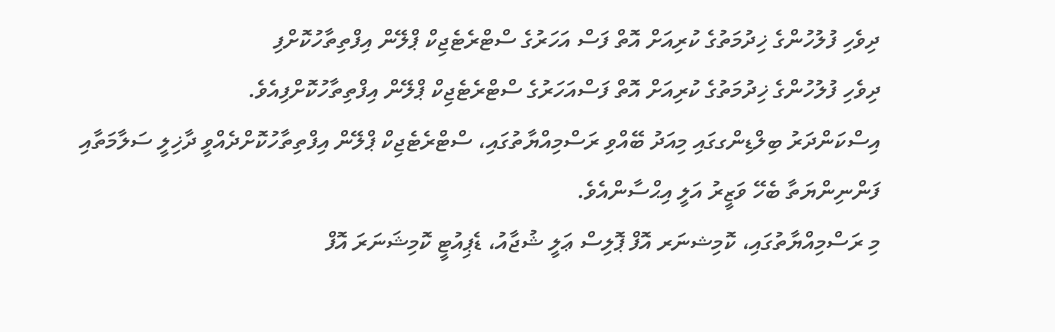ދިވެހި ފުލުހުންގެ ޚިދުމަތުގެ ކުރިއަށް އޮތް ފަސް އަހަރުގެ ސްޓްރެޓެޖިކް ޕްލޭން އިފްތިތާހުކޮށްފި
ދިވެހި ފުލުހުންގެ ޚިދުމަތުގެ ކުރިއަށް އޮތް ފަސްއަހަރުގެ ސްޓްރެޓެޖިކް ޕްލޭން އިފްތިތާހުކޮށްފިއެވެ.
އިސްކަންދަރު ބިލްޑިންގގައި މިއަދު ބޭއްވި ރަސްމިއްޔާތުގައި، ސްޓްރެޓެޖިކް ޕްލޭން އިފްތިތާހުކޮށްދެއްވީ ދާޚިލީ ސަލާމަތާއި ފަންނިންޔަތާ ބެހޭ ވަޒީރު އަލީ އިޙްސާންއެވެ.
މި ރަސްމިއްޔާތުގައި، ކޮމިޝނަރ އޮފް ޕޮލިސް ޢަލީ ޝުޖާއު، ޑެޕިއުޓީ ކޮމިޝަނަރަ އޮފް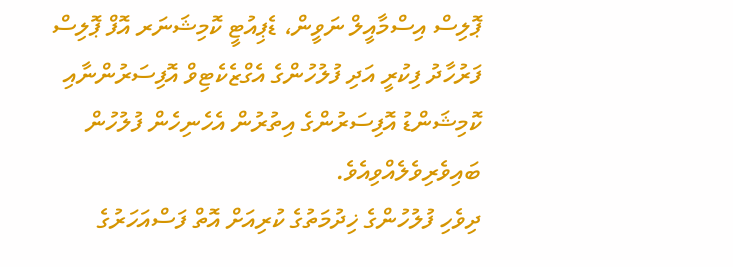ޕޮލިސް އިސްމާއީލް ނަވީން، ޑެޕިއުޓީ ކޮމިޝަނަރ އޮފް ޕޮލިސް ފަރުހާދު ފިކުރީ އަދި ފުލުހުންގެ އެގްޒެކެޓިވް އޮފިސަރުންނާއި ކޮމިޝަންޑު އޮފިސަރުންގެ އިތުރުން އެހެނިހެން ފުލުހުން ބައިވެރިވެލެއްވިއެވެ.
ދިވެހި ފުލުހުންގެ ޚިދުމަތުގެ ކުރިއަށް އޮތް ފަސްއަހަރުގެ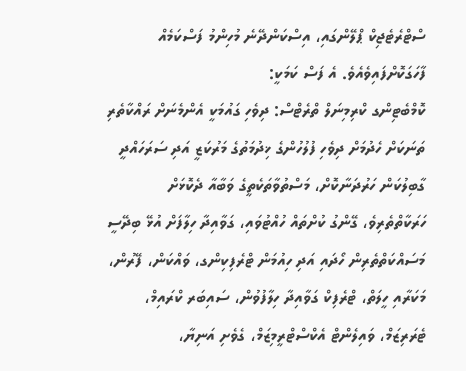ސްޓްރެޓެޖިކް ޕްލޭންގައި، އިސްކަންދޭނެ މުހިންމު ފަސްކަމެއް ފާހަގަކޮށްފައިވެއެވެ. އެ ފަސް ކަމަކީ:
ކޮމްބެޓިންގ ކްރިމިނަލް ތްރެޓްސް: ދިވެހި ގައުމަކީ އެންމެނަށް ރައްކާތެރި ތަނަކަށް ހެދުމަށް ދިވެހި ފުލުހުންގެ ޚިދުމަތުގެ މަރުކަޒީ އަދި ސަރަހައްދީ ގާބިލުކަން ހަރުދަނާކޮށް، މަސްތުވާތަކެތީގެ ވަބާއާ ދެކޮޅަށް ހަރަކާތްތެރިވެ، ގޭންގު ކުށްތައް ހުއްޓުވައި، ގަވާއިދާ ހިލާފަށް އުޅޭ ބިދޭސީ މަސައްކަތްތެރިން ހޯދައި އަދި ހިއުމަން ޓްރެފިކިންގ، ވައްކަން، ފޭރުން، މަކަރާއި ހީލަތް، ޓްރެފިކް ގަވާއިދާ ހިލާފުވުން، ސައިބަރ ކްރައިމް، ޓެރަރިޒަމް، ވައިލެންޓް އެކްސްޓްރީމިޒަމް، ގެވެށި އަނިޔާ،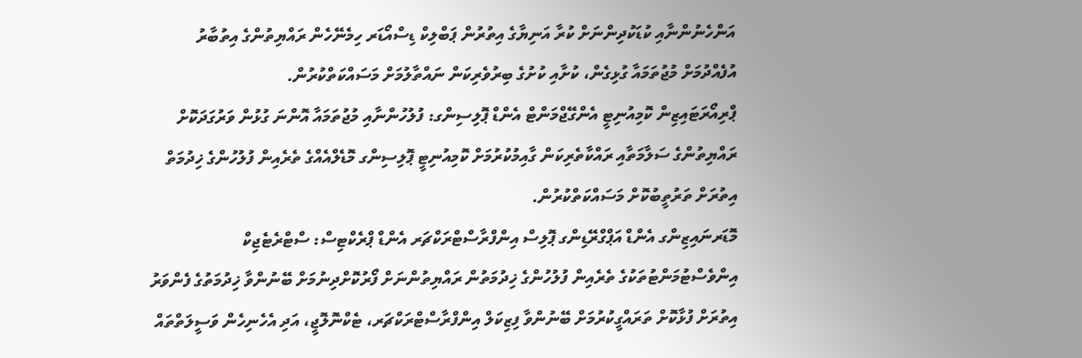އަންހެނުންނާއި ކުޑަކުދިންނަށް ކުރާ އަނިޔާގެ އިތުރުން ޕަބްލިކް ޑިސްއޯޑަރ ހިމެނޭހެން ރައްޔިތުންގެ އިތުބާރު އުފެއްދުމަށް މުޖުތަމައާ ގުޅިގެން، ކުށާއި ކުށުގެ ބިރުވެރިކަން ނައްތާލުމަށް މަސައްކަތްކުރުން.
ޕްރިއޯރަޓައިޒިން ކޮމިއުނިޓީ އެންގޭޖްމަންޓް އެންޑް ޕޮލިސިންގ: ފުލުހުންނާއި މުޖުތަމައާ އޮންނަ ގުޅުން ވަރުގަދަކޮށް ރައްޔިތުންގެ ސަލާމަތާއި ރައްކާތެރިކަން ގާއިމުކުރުމަށް ކޮމިއުނިޓީ ޕޮލިސިންގ މޮޑެލްއެއްގެ ތެރެއިން ފުލުހުންގެ ޚިދުމަތް އިތުރަށް ތަރުތީބުކޮށް މަސައްކަތްކުރުން.
މޮޑަރނައިޒިންގ އެންޑް އަޕްގްރޭޑިންގ ޕޮލިސް އިންފްރާސްޓްރަކްޗަރ އެންޑް ޕްރެކްޓިސް: ސްޓްރެޓެޖިކް އިންވެސްޓުމަންޓުތަކުގެ ތެރެއިން ފުލުހުންގެ ޚިދުމަތުން ރައްޔިތުންނަށް ފޯރުކޮށްދިނުމަށް ބޭނުންވާ ޚިދުމަތުގެ ފެންވަރު އިތުރަށް ފުޅާކޮށް ތަރައްގީކުރުމަށް ބޭނުންވާ ފިޒިކަލް އިންފްރާސްޓްރަކްޗަރ، ޓެކްނޮލޮޖީ، އަދި އެހެނިހެން ވަސީލަތްތައް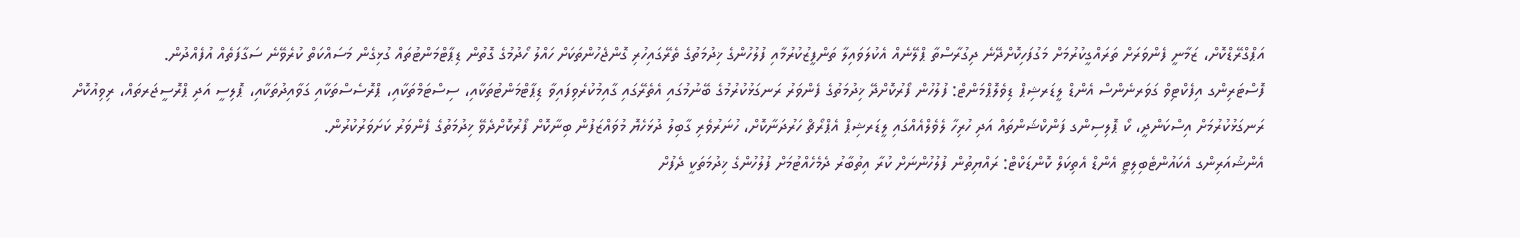އަޕްގްރޭޑްކޮށް، ޒަމާނީ ފެންވަރަށް ތަރައްގީކުރުމަށް މަގުފަހިކޮށްދޭނެ ދިގުރާސްތާ ޕްލޭނެއް އެކުލަވައިލާ ތަންފީޒުކުރުމާއި ފުލުހުންގެ ޚިދުމަތުގެ ތެރޭގައިހުރި ގޮންޖެހުންތަކަށް ހައްލު ހޯދުމުގެ ގޮތުން ޑިޕާޓްމަންޓުތައް ގުޅިގެން މަސައްކަތް ކުރެވޭނެ ސަގާފަތެއް އުފެއްދުން.
ފޮސްޓަރިންގ އިފެކްޓިވް ގަވަރނެންސް އެންޑް ލީޑަރޝިޕް ޑިވެލޮޕްމަންޓް: ފުލުހުން ފޯރުކޮށްދޭ ޚިދުމަތުގެ ފެންވަރު ރަނގަޅުކުރުމުގެ ބޭނުމުގައި އެތެރޭގައި ގާއިމުކުރެވިފައިވާ ޑިޕާޓްމަންޓުތަކާއި، ސިސްޓަމްތަކާއި، ޕްރޮސެސްތަކާއި ގަވާއިދުތަކާއި، ޕޮލިސީ އަދި ޕްރޮސީޖަރތައް، ރިވިއުކޮށް ރަނގަޅުކުރުމަށް އިސްކަންދީ، ކޯ ޕޮލިސިންގ ފަންކްޝަންތައް އަދި ހުރިހާ ލެވެލްއެއްގައި ލީޑަރޝިޕް އެޕްރޯޗް ހަރުދަނާކޮށް، ހުނަރުވެރި ގާބިލު ދުޅަހެޔޮ މުވައްޒަފުން ބިނާކޮށް ފޯރުކޮށްދެވޭ ޚިދުމަތުގެ ފެންވަރު ކަށަވަރުކުރުން.
އެންޝުއަރިންގ އެކައުންޓެބިލިޓީ އެންޑް އެތިކަލް ކޮންޑަކްޓް: ރައްޔިތުން ފުލުހުންނަށް ކުރާ އިތުބާރު ދެމެހެއްޓުމަށް ފުލުހުންގެ ޚިދުމަތަކީ ދެފުށް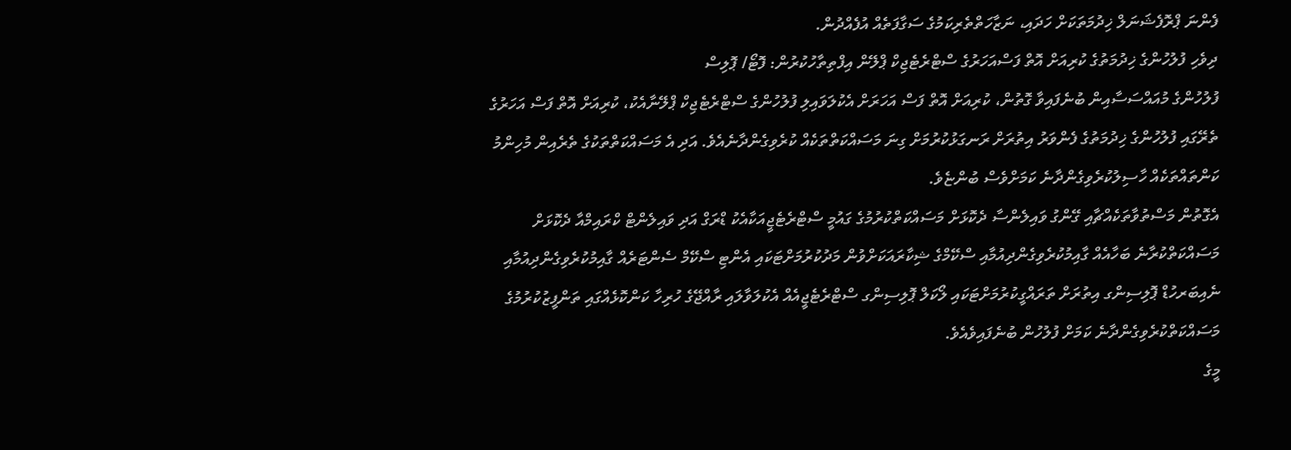ފެންނަ ޕްރޮފެޝަނަލް ޚިދުމަތަކަށް ހަދައި، ނަޒާހަތްތެރިކަމުގެ ސަގާފަތެއް އުފެއްދުން.
ދިވެހި ފުލުހުންގެ ޚިދުމަތުގެ ކުރިއަށް އޮތް ފަސްއަހަރުގެ ސްޓްރެޓެޖިކް ޕްލޭން އިފްތިތާހުކުރުން: ފޮޓޯ/ ޕޮލިސް
ފުލުހުންގެ މުއައްސަސާއިން ބުނެފައިވާ ގޮތުން، ކުރިއަށް އޮތް ފަސް އަހަރަށް އެކުލަވައިލި ފުލުހުންގެ ސްޓްރެޓެޖިކް ޕްލޭނާއެކު، ކުރިއަށް އޮތް ފަސް އަހަރުގެ ތެރޭގައި ފުލުހުންގެ ޚިދުމަތުގެ ފެންވަރު އިތުރަށް ރަނގަޅުކުރުމަށް ގިނަ މަސައްކަތްތަކެއް ކުރެވިގެންދާނެއެވެ. އަދި އެ މަސައްކަތްތަކުގެ ތެރެއިން މުހިންމު ކަންތައްތަކެއް ހާސިލުކުރެވިގެންދާނެ ކަމަށްވެސް ބުންޏެވެ.
އެގޮތުން މަސްތުވާތަކެއްޗާއި ގޭންގު ވައިލެންސާ ދެކޮޅަށް މަސައްކަތްކުރުމުގެ ގައުމީ ސްޓްރެޓެޖީއަކާއެކު ޑްރަގް އަދި ވައިލެންޓް ކްރައިމްއާ ދެކޮޅަށް މަސައްކަތްކުރާނެ ބަހާއެއް ގާއިމުކުރެވިގެންދިއުމާއި ސްކޭމްގެ ޝިކާރައަކަށްވުން މަދުކުރުމަށްޓަކައި އެންޓި ސްކޭމް ސެންޓަރެއް ގާއިމުކުރެވިގެންދިއުމާއި ނެއިބަރހުޑް ޕޮލިސިންގ އިތުރަށް ތަރައްގީކުރުމަށްޓަކައި ލޯކަލް ޕޮލިސިންގ ސްޓްރެޓެޖީއެއް އެކުލަވާލައި ރާއްޖޭގެ ހުރިހާ ކަންކޮޅެއްގައި ތަންފީޒުކުރުމުގެ މަސައްކަތްކުރެވިގެންދާނެ ކަމަށް ފުލުހުން ބުނެފައިވެއެވެ.
މީގެ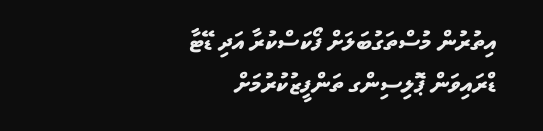އިތުރުން މުސްތަގުބަލަށް ފޯކަސްކުރާ އަދި ޑޭޓާ ޑްރައިވަން ޕޮލިސިންގ ތަންފީޒުކުރުމަށް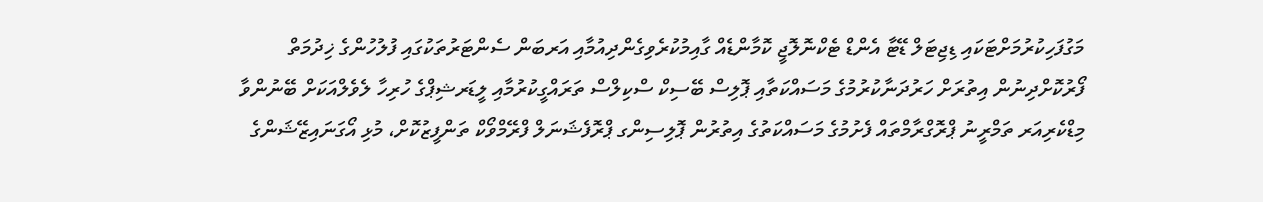މަގުފަހިކުރުމަށްޓަކައި ޑިޖިޓަލް ޑޭޓާ އެންޑް ޓެކްނޮލޮޖީ ކޮމާންޑެއް ގާއިމުކުރެވިގެންދިއުމާއި އަރބަން ސެންޓަރުތަކުގައި ފުލުހުންގެ ޚިދުމަތް ފޯރުކޮށްދިނުން އިތުރަށް ހަރުދަނާކުރުމުގެ މަސައްކަތާއި ޕޮލިސް ބޭސިކް ސްކިލްސް ތަރައްގީކުރުމާއި ލީޑަރޝިޕްގެ ހުރިހާ ލެވެލްއަކަށް ބޭނުންވާ މިޑްކެރިއަރ ތަމްރީނު ޕްރޮގްރާމްތައް ފެށުމުގެ މަސައްކަތުގެ އިތުރުން ޕޮލިސިންގ ޕްރޮފެޝަނަލް ފްރޭމްވޯކް ތަންފީޒުކޮށް، މުޅި އޯގަނައިޒޭޝަންގެ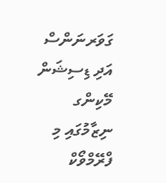ގަވަރނަންސް އަދި ޑިސިޝަން މޭކިންގ ނިޒާމުގައި މި ފްރޭމްވޯކް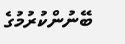ބޭނުންކުރުމުގެ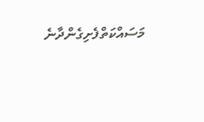މަސައްކަތްފެށިގެންދާނެ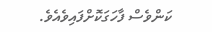ކަންވެސް ފާހަގަކޮށްފައިވެއެވެ.